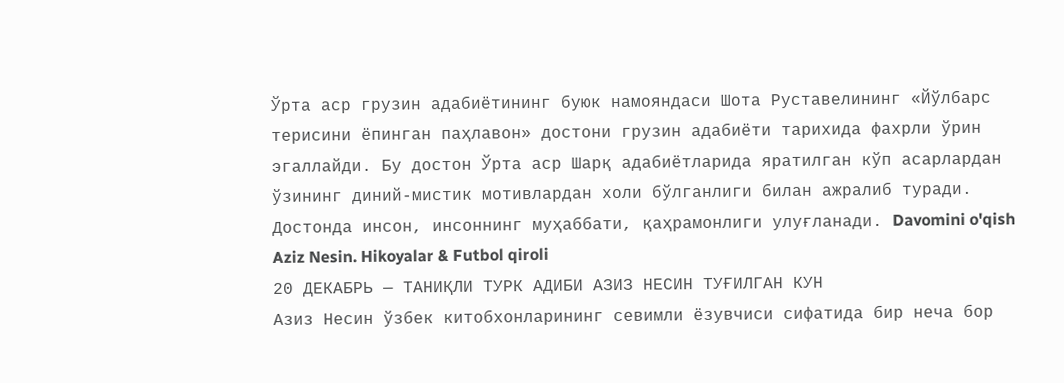Ўрта аср грузин адабиётининг буюк намояндаси Шота Руставелининг «Йўлбарс терисини ёпинган паҳлавон» достони грузин адабиёти тарихида фахрли ўрин эгаллайди. Бу достон Ўрта аср Шарқ адабиётларида яратилган кўп асарлардан ўзининг диний-мистик мотивлардан холи бўлганлиги билан ажралиб туради. Достонда инсон, инсоннинг муҳаббати, қаҳрамонлиги улуғланади. Davomini o'qish
Aziz Nesin. Hikoyalar & Futbol qiroli
20 ДЕКАБРЬ — ТАНИҚЛИ ТУРК АДИБИ АЗИЗ НЕСИН ТУҒИЛГАН КУН
Азиз Несин ўзбек китобхонларининг севимли ёзувчиси сифатида бир неча бор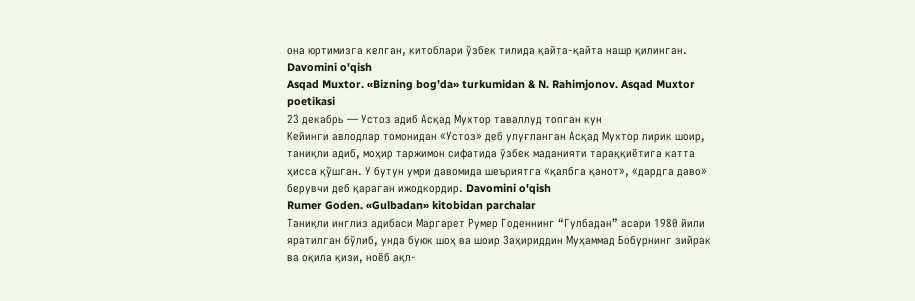она юртимизга келган, китоблари ўзбек тилида қайта-қайта нашр қилинган. Davomini o'qish
Asqad Muxtor. «Bizning bog’da» turkumidan & N. Rahimjonov. Asqad Muxtor poetikasi
23 декабрь — Устоз адиб Асқад Мухтор таваллуд топган кун
Кейинги авлодлар томонидан «Устоз» деб улуғланган Асқад Мухтор лирик шоир, таниқли адиб, моҳир таржимон сифатида ўзбек маданияти тараққиётига катта ҳисса қўшган. У бутун умри давомида шеъриятга «қалбга қанот», «дардга даво» берувчи деб қараган ижодкордир. Davomini o'qish
Rumer Goden. «Gulbadan» kitobidan parchalar
Таниқли инглиз адибаси Маргарет Румер Годеннинг “Гулбадан” асари 1980 йили яратилган бўлиб, унда буюк шоҳ ва шоир Заҳириддин Муҳаммад Бобурнинг зийрак ва оқила қизи, ноёб ақл-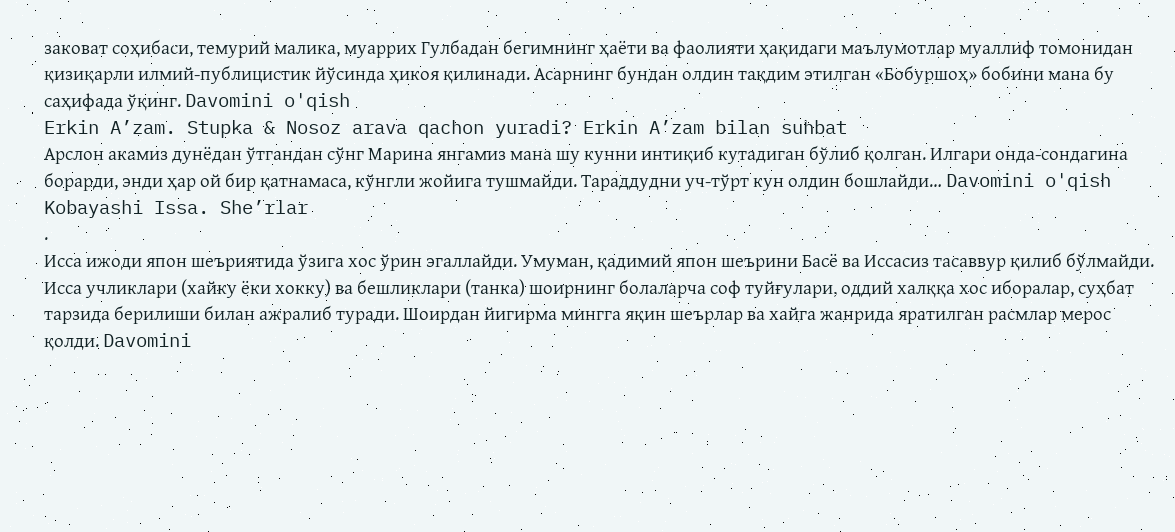заковат соҳибаси, темурий малика, муаррих Гулбадан бегимнинг ҳаёти ва фаолияти ҳақидаги маълумотлар муаллиф томонидан қизиқарли илмий-публицистик йўсинда ҳикоя қилинади. Асарнинг бундан олдин тақдим этилган «Бобуршоҳ» бобини мана бу саҳифада ўқинг. Davomini o'qish
Erkin A’zam. Stupka & Nosoz arava qachon yuradi? Erkin A’zam bilan suhbat
Арслон акамиз дунёдан ўтгандан сўнг Марина янгамиз мана шу кунни интиқиб кутадиган бўлиб қолган. Илгари онда-сондагина борарди, энди ҳар ой бир қатнамаса, кўнгли жойига тушмайди. Тараддудни уч-тўрт кун олдин бошлайди… Davomini o'qish
Kobayashi Issa. She’rlar
.
Исса ижоди япон шеъриятида ўзига хос ўрин эгаллайди. Умуман, қадимий япон шеърини Басё ва Иссасиз тасаввур қилиб бўлмайди. Исса учликлари (хайку ёки хокку) ва бешликлари (танка) шоирнинг болаларча соф туйғулари, оддий халққа хос иборалар, суҳбат тарзида берилиши билан ажралиб туради. Шоирдан йигирма мингга яқин шеърлар ва хайга жанрида яратилган расмлар мерос қолди. Davomini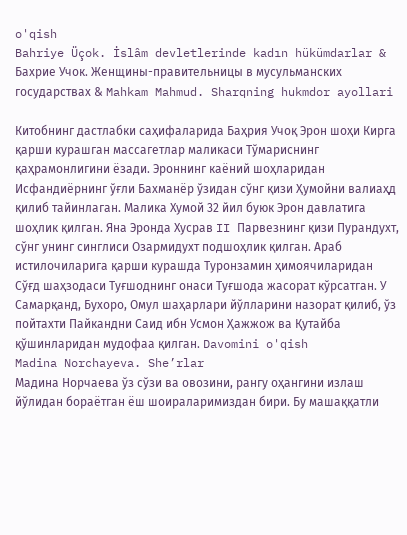o'qish
Bahriye Üçok. İslâm devletlerinde kadın hükümdarlar & Бахрие Учок. Женщины-правительницы в мусульманских государствах & Mahkam Mahmud. Sharqning hukmdor ayollari

Китобнинг дастлабки саҳифаларида Баҳрия Учоқ Эрон шоҳи Кирга қарши курашган массагетлар маликаси Тўмариснинг қаҳрамонлигини ёзади. Эроннинг каёний шоҳларидан Исфандиёрнинг ўғли Бахманёр ўзидан сўнг қизи Ҳумойни валиаҳд қилиб тайинлаган. Малика Хумой 32 йил буюк Эрон давлатига шоҳлик қилган. Яна Эронда Хусрав II Парвезнинг қизи Пурандухт, сўнг унинг синглиси Озармидухт подшоҳлик қилган. Араб истилочиларига қарши курашда Туронзамин ҳимоячиларидан Сўғд шаҳзодаси Туғшоднинг онаси Туғшода жасорат кўрсатган. У Самарқанд, Бухоро, Омул шаҳарлари йўлларини назорат қилиб, ўз пойтахти Пайкандни Саид ибн Усмон Ҳажжож ва Қутайба қўшинларидан мудофаа қилган. Davomini o'qish
Madina Norchayeva. She’rlar
Мадина Норчаева ўз сўзи ва овозини, рангу оҳангини излаш йўлидан бораётган ёш шоираларимиздан бири. Бу машаққатли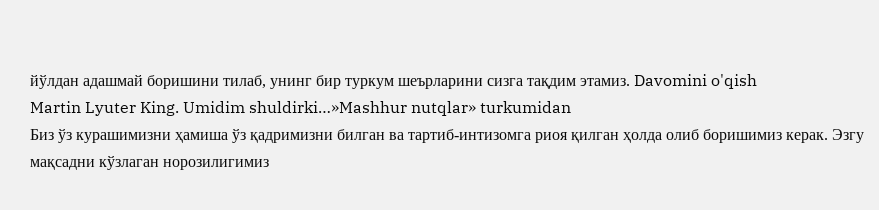йўлдан адашмай боришини тилаб, унинг бир туркум шеърларини сизга тақдим этамиз. Davomini o'qish
Martin Lyuter King. Umidim shuldirki…»Mashhur nutqlar» turkumidan
Биз ўз курашимизни ҳамиша ўз қадримизни билган ва тартиб-интизомга риоя қилган ҳолда олиб боришимиз керак. Эзгу мақсадни кўзлаган норозилигимиз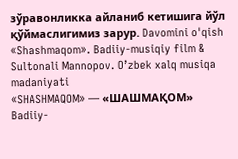зўравонликка айланиб кетишига йўл қўймаслигимиз зарур. Davomini o'qish
«Shashmaqom». Badiiy-musiqiy film & Sultonali Mannopov. O’zbek xalq musiqa madaniyati
«SHASHMAQOM» — «ШАШМАҚОМ»
Badiiy-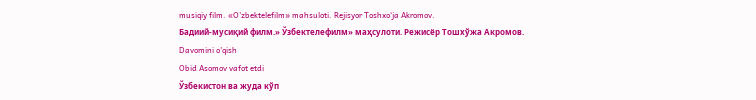musiqiy film. «O’zbektelefilm» mahsuloti. Rejisyor Toshxo‘ja Akromov.
Бадиий-мусиқий филм.» Ўзбектелефилм» маҳсулоти. Режисёр Тошхўжа Акромов. Davomini o'qish
Obid Asomov vafot etdi
Ўзбекистон ва жуда кўп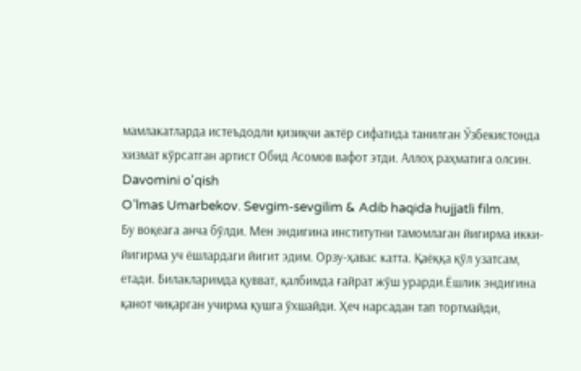мамлакатларда истеъдодли қизиқчи актёр сифатида танилган Ўзбекистонда хизмат кўрсатган артист Обид Асомов вафот этди. Аллоҳ раҳматига олсин. Davomini o'qish
O’lmas Umarbekov. Sevgim-sevgilim & Adib haqida hujjatli film.
Бу воқеага анча бўлди. Мен эндигина институтни тамомлаган йигирма икки-йигирма уч ёшлардаги йигит эдим. Орзу-ҳавас катта. Қаёққа қўл узатсам, етади. Билакларимда қувват, қалбимда ғайрат жўш урарди.Ёшлик эндигина қанот чиқарган учирма қушга ўхшайди. Ҳеч нарсадан тап тортмайди,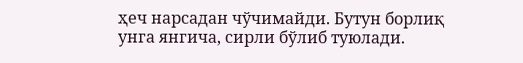ҳеч нарсадан чўчимайди. Бутун борлиқ унга янгича, сирли бўлиб туюлади.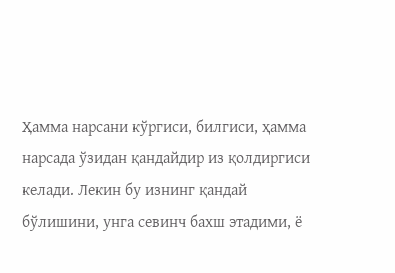Ҳамма нарсани кўргиси, билгиси, ҳамма нарсада ўзидан қандайдир из қолдиргиси келади. Лекин бу изнинг қандай бўлишини, унга севинч бахш этадими, ё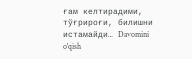ғам келтирадими, тўғрироғи, билишни истамайди… Davomini o'qish